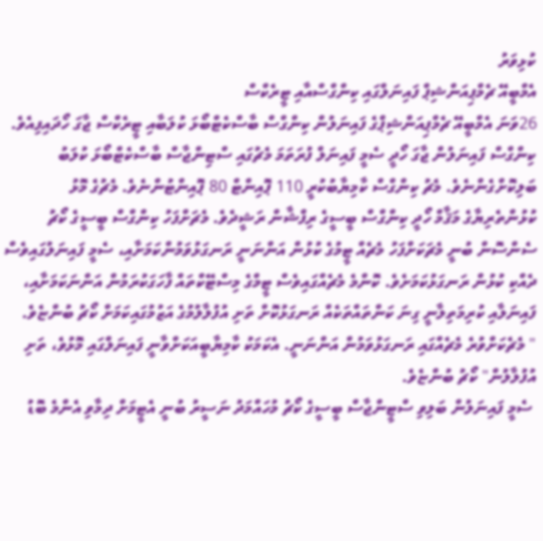ކުޅިވަރު
އެމްބީއޭ ޗެމްޕިއަންޝިޕް ފައިނަލްގައި ކިންގްސްއާއި ޓީރެކްސް
26ވަނަ އެމްބީއޭ ޗެމްޕިއަންޝިޕްގެ ފައިނަލުން ކިންގްސް ބާސްކެޓްބޯޅަ ކުލަބާއި ޓީރެކްސް ޖާގަ ހޯދައިފިއެވެ.
ކިންގްސް ފައިނަލުން ޖާގަ ހޯދީ ސެމީ ފައިނަލް ފުރަތަމަ މެޗުގައި ސްޓިންޖާސް ބާސްކެޓްބޯޅަ ކުލަބު ބަލިކޮށްގެންނެވެ. މެޗު ކިންގްސް ކާމިޔާބުކުރީ 110 ޕޮއިންޓް 80 ޕޮއިންޓުންނެވެ. މެޗުގެ މޮޅު ކުޅުންތެރިޔާގެ މަޤާމް ހޯދީ ކިންގްސް ބީސީގެ ރިފްޝާން ރަޝީދެވެ. މެޗަށްފަހު ކިންގްސް ބީސީގެ ކޯޗު ސެންސޮން ބުނީ މެޗަކަށްފަހު މެޗެއް ޓީމުގެ ކުޅުން އަންނަނީ ރަނގަޅުވަމުންކަމަށާއި، ސެމީ ފައިނަލުގައިވެސް ދެއްކި ކުޅުން ރަނގަޅުކަމަށެވެ. ކޮންމެ މެޗެއްގައިވެސް ޓީމްގެ މިސްޓޭކްތައް ފާހަގަކުރަމުން އަންނަކަމަށާއި، ފައިނަލާއި ކުރިމަތިލާނީ ގިނަ ކަންތައްތަކެއް ރަނގަޅުކޮށް ތަށި އުފުލާލުމުގެ އަޒުމުގައިކަމަށް ކޯޗު ބުންޏެވެ.
" މެޗެކަށްވުރެ މެޗެއްގައި ރަނގަޅުވަމުން އަންނަނީ. އެކަމަކު ކާމިޔާބީއަކަށްވާނީ ފައިނަލްގައި މޮޅުވެ، ތަށި އުފުލާލުން" ކޯޗު ބުންޏެވެ.
 ސެމީ ފައިނަލުން ބަލިވި ސްޓީންޖާސް ބީސީގެ ކޯޗު މުހައްމަދު ނަސީރު ބުނީ އެޓީމަށް ދިމާވި އެންމެ ބޮޑު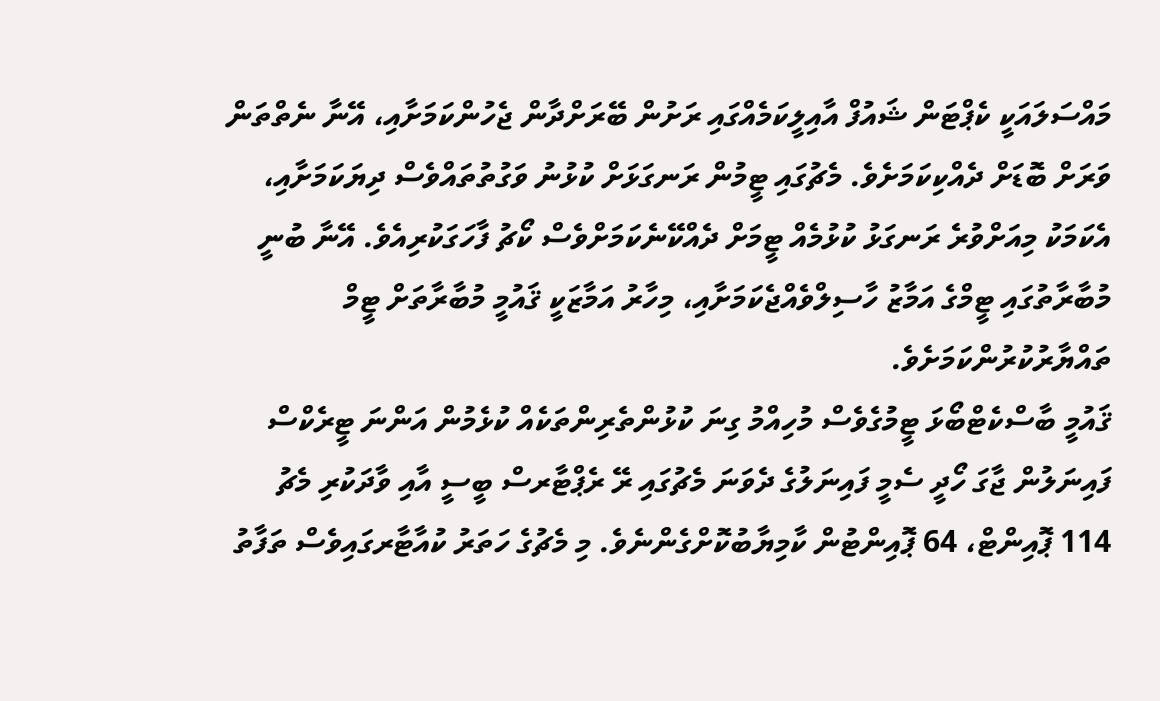މައްސަލައަކީ ކެޕްޓަން ޝައުފް އާއިލީކަމެއްގައި ރަށުން ބޭރަށްދާން ޖެހުންކަމަށާއި، އޭނާ ނެތްތަން ވަރަށް ބޮޑަށް ދެއްކިކަމަށެވެ. މެޗުގައި ޓީމުން ރަނގަޅަށް ކުޅުނު ވަގުތުތައްވެސް ދިޔަކަމަށާއި، އެކަމަކު މިއަށްވުރެ ރަނގަޅު ކުޅުމެއް ޓީމަށް ދެއްކޭނެކަމަށްވެސް ކޯޗު ފާހަގަކުރިއެވެ. އޭނާ ބުނީ މުބާރާތުގައި ޓީމްގެ އަމާޒު ހާސިލްވެއްޖެކަމަށާއި، މިހާރު އަމާޒަކީ ޤައުމީ މުބާރާތަށް ޓީމް ތައްޔާރުކުރުންކަމަށެވެ.
ޤައުމީ ބާސްކެޓްބޯޅަ ޓީމުގެވެސް މުހިއްމު ގިނަ ކުޅުންތެރިންތަކެއް ކުޅެމުން އަންނަ ޓީރެކްސް ފައިނަލުން ޖާގަ ހޯދީ ސެމީ ފައިނަލުގެ ދެވަނަ މެޗުގައި ރޭ ރެޕްޓާރސް ބީސީ އާއި ވާދަކުރި މެޗު 114 ޕޮއިންޓް، 64 ޕޮއިންޓުން ކާމިޔާބުކޮށްގެންނެވެ. މި މެޗުގެ ހަތަރު ކުއާޓާރގައިވެސް ތަފާތު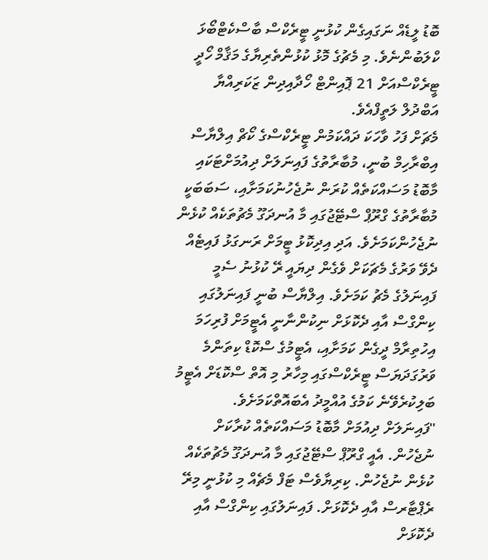ބޮޑު ލީޑެއް ނަގައިގެން ކުޅުނީ ޓީރެކްސް ބާސްކެޓްބޯޅަ ކްލަބުންނެވެ. މި މެޗުގެ މޮޅު ކުޅުންތެރިޔާގެ މަޤާމް ހޯދީ ޓީރެކްސްއަށް 21 ޕޮއިންޓް ހޯދާއިދިން ޒަކަރިއްޔާ އަބްދުލް ލަތީފްއެވެ.
މެޗަށް ފަހު ވާހަކަ ދައްކަމުން ޓީރެކްސްގެ ކޯޗް އިލްޔާސް އިބްރާހިމް ބުނީ، މުބާރާތުގެ ފައިނަލަށް ދިއުމަށްޓަކައި މާބޮޑު މަސައްކަތެއް ކުރަން ނުޖެހުނުކަމަށާއި، ސަބަބަކީ މުބާރާތުގެ ގްރޫޕް ސްޓޭޖުގައި މާ އުނދަގޫ މެޗުތަކެއް ކުޅެން ނުޖެހުންކަމަށެވެ. އަދި އިދިކޮޅު ޓީމަށް ރަނގަޅު ފައިޓެއް ދެވޭ ވަރުގެ މެޗަކަށް ވެގެން ދިޔައީ ރޭ ކުޅުނު ސެމީ ފައިނަލުގެ މެޗު ކަމަށެވެ. އިލްޔާސް ބުނީ ފައިނަލުގައި ކިންގްސް އާއި ދެކޮޅަށް ނިކުންނާނީ އެޓީމަށް ފުރިހަމަ އިހުތިރާމް ދީގެން ކަމަށާއި، އެޓީމުގެ ސްކޮޑް ކިތަންމެ ވަރުގަދަޔަސް ޓީރެކްސްގައި މިހާރު މި އޮތް ސްކޮޑަށް އެޓީމު ބަލިކުރެވޭނެ ކަމުގެ އުއްމީދު އެބައޮތްކަމަށެވެ.
"ފައިނަލަށް ދިއުމަށް މާބޮޑު މަސައްކަތެއް ކުރާކަށް ނުޖެހުން. އެއީ ގްރޫޕް ސްޓޭޖުގައި މާ އުނދަގޫ މެޗުތަކެއް ކުޅެން ނުޖެހުން. ކިރިޔާވެސް ޓަފް މެޗެއް މި ކުޅުނީ މިރޭ ރެޕްޓާރސް އާއި ދެކޮޅަށް. ފައިނަލުގައި ކިންގްސް އާއި ދެކޮޅަށް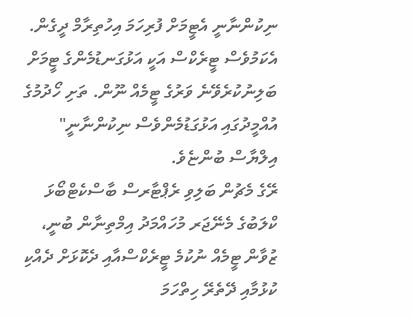ނިކުންނާނީ އެޓީމަށް ފުރިހަމަ އިހުތިރާމް ދީގެން. އެކަމުވެސް ޓީރެކްސް އަކީ އަޅުގަނޑުމެންގެ ޓީމަށް ބަލިނުކުރެވޭނެ ވަރުގެ ޓީމެއް ނޫން. ތަށި ހޯދުމުގެ އުއްމީދުގައި އަޅުގަޑުމެންވެސް ނިކުންނާނީ" އިލްޔާސް ބުންޏެވެ.
ރޭގެ މެޗުން ބަލިވި ރެޕްޓާރސް ބާސްކެޓްބޯޅަ ކްލަބުގެ މެނޭޖަރ މުހައްމަދު އިމްތިނާން ބުނީ، ޒުވާން ޓީމެއް ނުކުމެ ޓީރެކްސްއާއި ދެކޮޅަށް ދެއްކި ކުޅުމާއި ދޭތެރޭ ހިތްހަމަ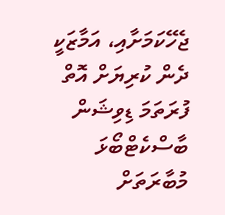ޖެހޭކަމަށާއި، އަމާޒަކީ ދެން ކުރިޔަށް އޮތް ފުރަތަމަ ޑިވިޝަން ބާސްކެޓްބޯޅަ މުބާރަތަށް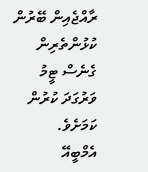ރާއްޖެއިން ބޭރުން ކުޅުންތެރިން ގެނެސް ޓީމު ވަރުގަދަ ކުރުން ކަމަށެވެ.
އެމްބީއޭ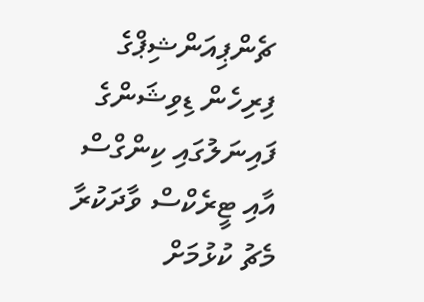ޗެންޕިއަންޝިޕްގެ ފިރިހެން ޑިވިޝަންގެ ފައިނަލުގައި ކިންގްސް އާއި ޓީރެކްސް ވާދަކުރާ މެޗު ކުޅުމަށް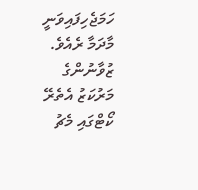ހަމަޖެހިފައިވަނީ މާދަމާ ރެއެވެ. ޒުވާނުންގެ މަރުކަޒު އެތެރޭ ކޯޓްގައި މެޗު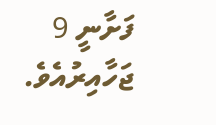ފަށާނީ 9 ޖަހާއިރުއެވެ.